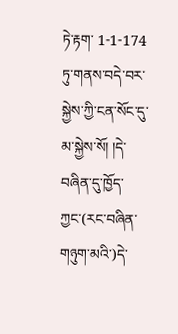ཏེ་རྟག་ 1-1-174 ཏུ་གནས་བདེ་བར་སྐྱེས་ཀྱི་ངན་སོང་དུ་མ་སྐྱེས་སོ། །དེ་བཞིན་དུ་ཁྱོད་ཀྱང་(རང་བཞིན་ གཉུག་མའི་)དེ་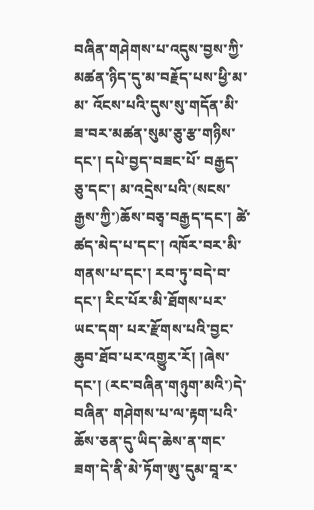བཞིན་གཤེགས་པ་འདུས་བྱས་ཀྱི་མཚན་ཉིད་དུ་མ་བརྗོད་པས་ཕྱི་མ་མ་ འོངས་པའི་དུས་སུ་གདོན་མི་ཟ་བར་མཚན་སུམ་ཅུ་རྩ་གཉིས་དང་། དཔེ་བྱད་བཟང་པོ་ བརྒྱད་ཅུ་དང་། མ་འདྲེས་པའི་(སངས་རྒྱས་ཀྱི་)ཆོས་བཅྭ་བརྒྱད་དང་། ཚེ་ཚད་མེད་པ་དང་། འཁོར་བར་མི་གནས་པ་དང་། རབ་ཏུ་བདེ་བ་དང་། རིང་པོར་མི་ཐོགས་པར་ཡང་དག་ པར་རྫོགས་པའི་བྱང་ཆུབ་ཐོབ་པར་འགྱུར་རོ། །ཞེས་དང་། (རང་བཞིན་གཉུག་མའི་)དེ་བཞིན་ གཤེགས་པ་ལ་རྟག་པའི་ཆོས་ཅན་དུ་ཡིད་ཆེས་ན་གང་ཟག་དེ་ནི་མེ་ཏོག་ཨུ་དུམ་བཱ་ར་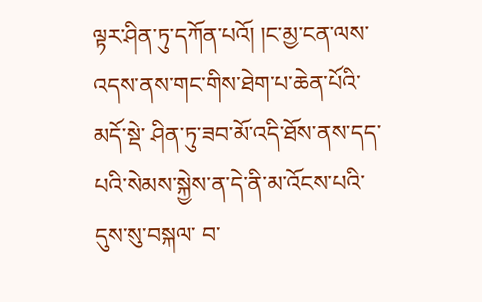ལྟར་ཤིན་ཏུ་དཀོན་པའོ། །ང་མྱ་ངན་ལས་འདས་ནས་གང་གིས་ཐེག་པ་ཆེན་པོའི་མདོ་སྡེ་ ཤིན་ཏུ་ཟབ་མོ་འདི་ཐོས་ནས་དད་པའི་སེམས་སྐྱེས་ན་དེ་ནི་མ་འོངས་པའི་དུས་སུ་བསྐལ་ བ་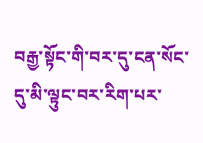བརྒྱ་སྟོང་གི་བར་དུ་ངན་སོང་དུ་མི་ལྟུང་བར་རིག་པར་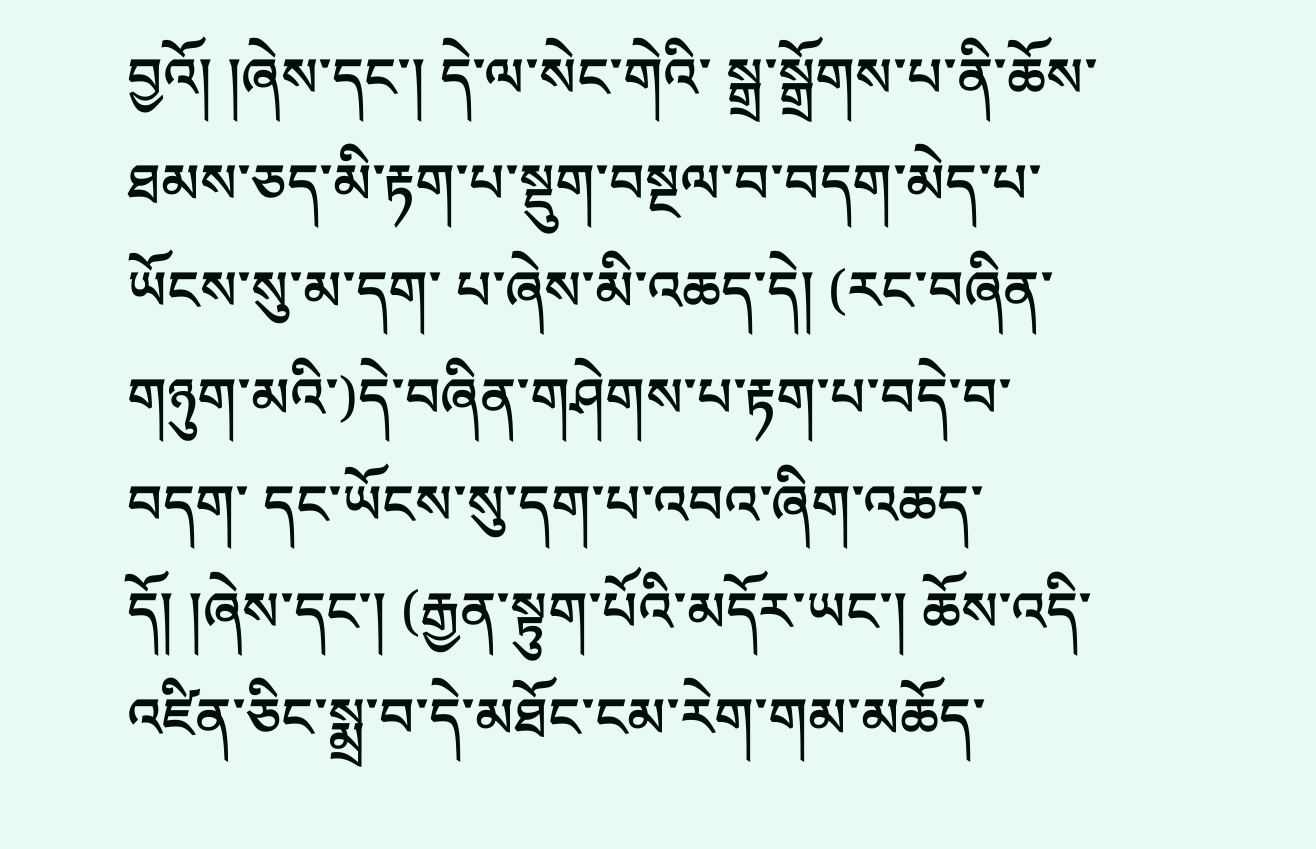བྱའོ། །ཞེས་དང་། དེ་ལ་སེང་གེའི་ སྒྲ་སྒྲོགས་པ་ནི་ཆོས་ཐམས་ཅད་མི་རྟག་པ་སྡུག་བསྔལ་བ་བདག་མེད་པ་ཡོངས་སུ་མ་དག་ པ་ཞེས་མི་འཆད་དེ། (རང་བཞིན་གཉུག་མའི་)དེ་བཞིན་གཤེགས་པ་རྟག་པ་བདེ་བ་བདག་ དང་ཡོངས་སུ་དག་པ་འབའ་ཞིག་འཆད་དོ། །ཞེས་དང་། (རྒྱན་སྟུག་པོའི་མདོར་ཡང་། ཆོས་འདི་ འཛིན་ཅིང་སྨྲ་བ་དེ་མཐོང་ངམ་རེག་གམ་མཆོད་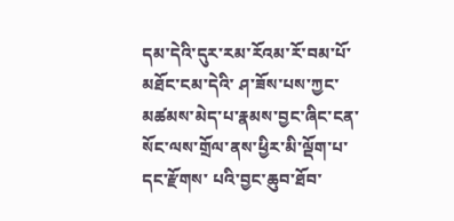དམ་དེའི་དུར་རམ་རོའམ་རོ་བམ་པོ་མཐོང་ངམ་དེའི་ ཤ་ཟོས་པས་ཀྱང་མཚམས་མེད་པ་རྣམས་བྱང་ཞིང་ངན་སོང་ལས་གྲོལ་ནས་ཕྱིར་མི་ལྡོག་པ་དང་རྫོགས་ པའི་བྱང་ཆུབ་ཐོབ་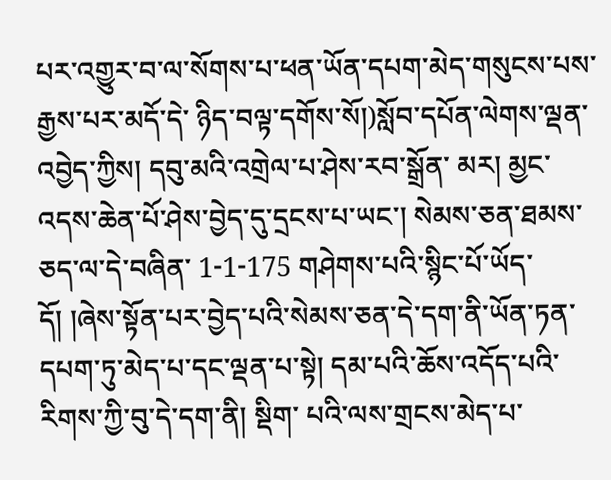པར་འགྱུར་བ་ལ་སོགས་པ་ཕན་ཡོན་དཔག་མེད་གསུངས་པས་རྒྱས་པར་མདོ་དེ་ ཉིད་བལྟ་དགོས་སོ།)སློབ་དཔོན་ལེགས་ལྡན་འབྱེད་ཀྱིས། དབུ་མའི་འགྲེལ་པ་ཤེས་རབ་སྒྲོན་ མར། མྱང་འདས་ཆེན་པོ་ཤེས་བྱེད་དུ་དྲངས་པ་ཡང་། སེམས་ཅན་ཐམས་ཅད་ལ་དེ་བཞིན་ 1-1-175 གཤེགས་པའི་སྙིང་པོ་ཡོད་དོ། །ཞེས་སྟོན་པར་བྱེད་པའི་སེམས་ཅན་དེ་དག་ནི་ཡོན་ཏན་ དཔག་ཏུ་མེད་པ་དང་ལྡན་པ་སྟེ། དམ་པའི་ཆོས་འདོད་པའི་རིགས་ཀྱི་བུ་དེ་དག་ནི། སྡིག་ པའི་ལས་གྲངས་མེད་པ་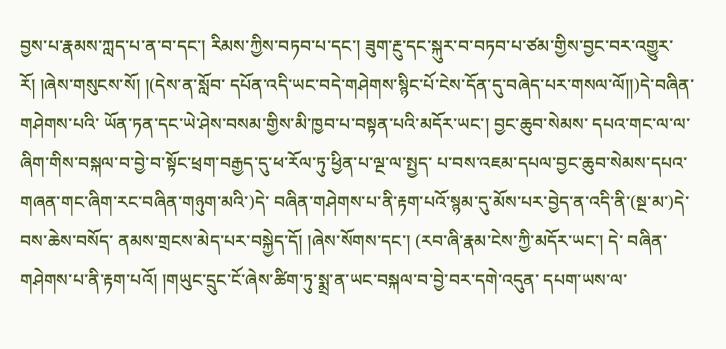བྱས་པ་རྣམས་ཀླད་པ་ན་བ་དང་། རིམས་ཀྱིས་བཏབ་པ་དང་། ཟུག་རྔུ་དང་སྐུར་བ་བཏབ་པ་ཙམ་གྱིས་བྱང་བར་འགྱུར་རོ། །ཞེས་གསུངས་སོ། །(དེས་ན་སློབ་ དཔོན་འདི་ཡང་བདེ་གཤེགས་སྙིང་པོ་ངེས་དོན་དུ་བཞེད་པར་གསལ་ལོ།།)དེ་བཞིན་གཤེགས་པའི་ ཡོན་ཏན་དང་ཡེ་ཤེས་བསམ་གྱིས་མི་ཁྱབ་པ་བསྟན་པའི་མདོར་ཡང་། བྱང་ཆུབ་སེམས་ དཔའ་གང་ལ་ལ་ཞིག་གིས་བསྐལ་བ་བྱེ་བ་སྟོང་ཕྲག་བརྒྱད་དུ་ཕ་རོལ་ཏུ་ཕྱིན་པ་ལྔ་ལ་སྤྱད་ པ་བས་འཇམ་དཔལ་བྱང་ཆུབ་སེམས་དཔའ་གཞན་གང་ཞིག་རང་བཞིན་གཉུག་མའི་)དེ་ བཞིན་གཤེགས་པ་ནི་རྟག་པའོ་སྙམ་དུ་མོས་པར་བྱེད་ན་འདི་ནི་(སྔ་མ་)དེ་བས་ཆེས་བསོད་ ནམས་གྲངས་མེད་པར་བསྐྱེད་དོ། །ཞེས་སོགས་དང་། (རབ་ཞི་རྣམ་ངེས་ཀྱི་མདོར་ཡང་། དེ་ བཞིན་གཤེགས་པ་ནི་རྟག་པའོ། །གཡུང་དྲུང་ངོ་ཞེས་ཚིག་ཏུ་སྨྲ་ན་ཡང་བསྐལ་བ་བྱེ་བར་དགེ་འདུན་ དཔག་ཡས་ལ་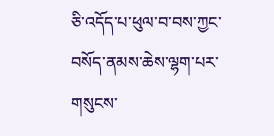ཅི་འདོད་པ་ཕུལ་བ་བས་ཀྱང་བསོད་ནམས་ཆེས་ལྷག་པར་གསུངས་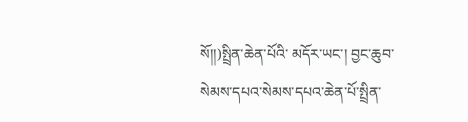སོ།།)སྤྲིན་ཆེན་པོའི་ མདོར་ཡང་། བྱང་ཆུབ་སེམས་དཔའ་སེམས་དཔའ་ཆེན་པོ་སྤྲིན་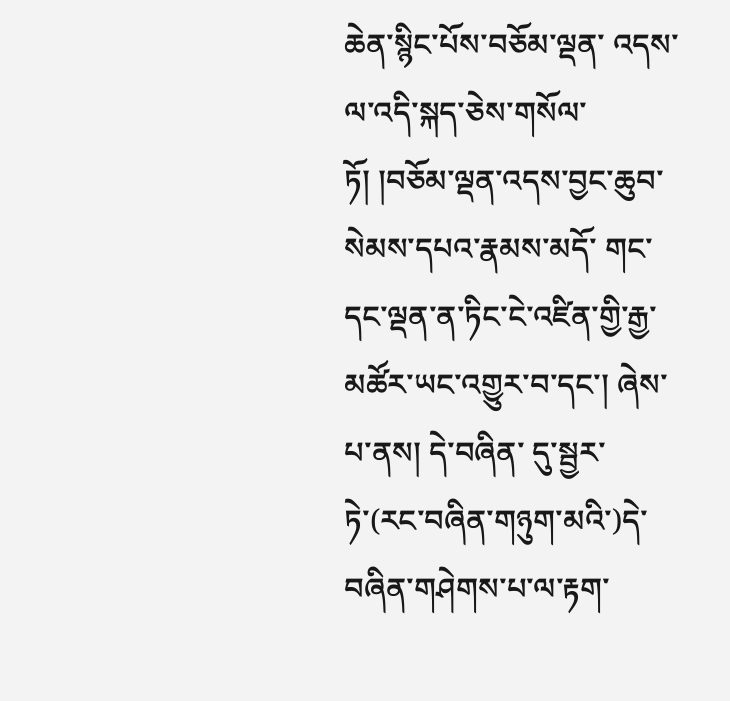ཆེན་སྙིང་པོས་བཅོམ་ལྡན་ འདས་ལ་འདི་སྐད་ཅེས་གསོལ་ཏོ། །བཅོམ་ལྡན་འདས་བྱང་ཆུབ་སེམས་དཔའ་རྣམས་མདོ་ གང་དང་ལྡན་ན་ཏིང་ངེ་འཛིན་གྱི་རྒྱ་མཚོར་ཡང་འགྱུར་བ་དང་། ཞེས་པ་ནས། དེ་བཞིན་ དུ་སྦྱར་ཏེ་(རང་བཞིན་གཉུག་མའི་)དེ་བཞིན་གཤེགས་པ་ལ་རྟག་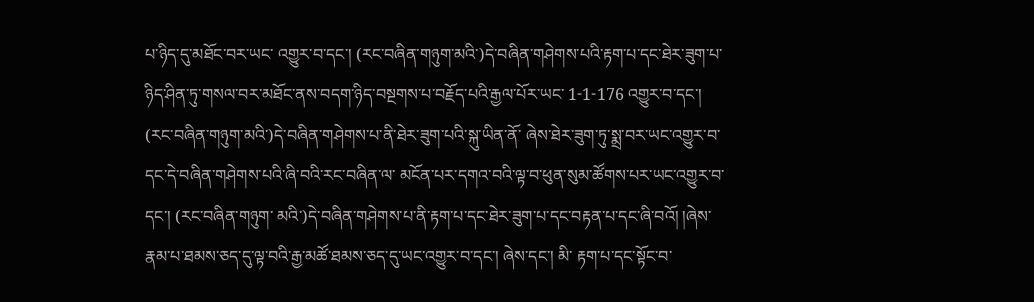པ་ཉིད་དུ་མཐོང་བར་ཡང་ འགྱུར་བ་དང་། (རང་བཞིན་གཉུག་མའི་)དེ་བཞིན་གཤེགས་པའི་རྟག་པ་དང་ཐེར་ཟུག་པ་ ཉིད་ཤིན་ཏུ་གསལ་བར་མཐོང་ནས་བདག་ཉིད་བསྔགས་པ་བརྗོད་པའི་རྒྱལ་པོར་ཡང་ 1-1-176 འགྱུར་བ་དང་། (རང་བཞིན་གཉུག་མའི་)དེ་བཞིན་གཤེགས་པ་ནི་ཐེར་ཟུག་པའི་སྐུ་ཡིན་ནོ་ ཞེས་ཐེར་ཟུག་ཏུ་སྨྲ་བར་ཡང་འགྱུར་བ་དང་དེ་བཞིན་གཤེགས་པའི་ཞི་བའི་རང་བཞིན་ལ་ མངོན་པར་དགའ་བའི་ལྟ་བ་ཕུན་སུམ་ཚོགས་པར་ཡང་འགྱུར་བ་དང་། (རང་བཞིན་གཉུག་ མའི་)དེ་བཞིན་གཤེགས་པ་ནི་རྟག་པ་དང་ཐེར་ཟུག་པ་དང་བརྟན་པ་དང་ཞི་བའོ། །ཞེས་ རྣམ་པ་ཐམས་ཅད་དུ་ལྟ་བའི་རྒྱ་མཚོ་ཐམས་ཅད་དུ་ཡང་འགྱུར་བ་དང་། ཞེས་དང་། མི་ རྟག་པ་དང་སྟོང་བ་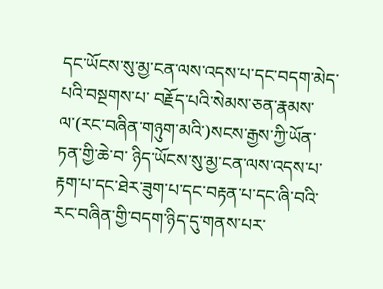དང་ཡོངས་སུ་མྱ་ངན་ལས་འདས་པ་དང་བདག་མེད་པའི་བསྔགས་པ་ བརྗོད་པའི་སེམས་ཅན་རྣམས་ལ་(རང་བཞིན་གཉུག་མའི་)སངས་རྒྱས་ཀྱི་ཡོན་ཏན་གྱི་ཆེ་བ་ ཉིད་ཡོངས་སུ་མྱ་ངན་ལས་འདས་པ་རྟག་པ་དང་ཐེར་ཟུག་པ་དང་བརྟན་པ་དང་ཞི་བའི་ རང་བཞིན་གྱི་བདག་ཉིད་དུ་གནས་པར་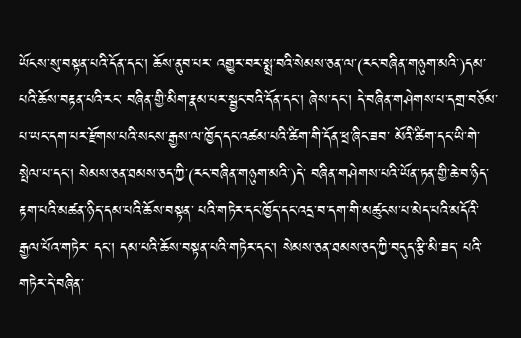ཡོངས་སུ་བསྟན་པའི་དོན་དང་། ཆོས་ནུབ་པར་ འགྱུར་བར་སྨྲ་བའི་སེམས་ཅན་ལ་(རང་བཞིན་གཉུག་མའི་)དམ་པའི་ཆོས་བརྟན་པའི་རང་ བཞིན་གྱི་མིག་རྣམ་པར་སྦྱང་བའི་དོན་དང་། ཞེས་དང་། དེ་བཞིན་གཤེགས་པ་དགྲ་བཅོམ་ པ་ཡང་དག་པར་རྫོགས་པའི་སངས་རྒྱས་ལ་ཁྱོད་དང་འཚམ་པའི་ཚིག་གི་དོན་ཕྲ་ཞིང་ཟབ་ མོའི་ཚིག་དང་ཡི་གེ་སྤེལ་པ་དང་། སེམས་ཅན་ཐམས་ཅད་ཀྱི་(རང་བཞིན་གཉུག་མའི་)དེ་ བཞིན་གཤེགས་པའི་ཡོན་ཏན་གྱི་ཆེ་བ་ཉིད་རྟག་པའི་མཚན་ཉིད་དམ་པའི་ཆོས་བསྟན་ པའི་གཏེར་དང་ཁྱོད་དང་འདྲ་བ་དག་གི་མཚུངས་པ་མེད་པའི་མདོའི་རྒྱལ་པོའ་གཏེར་ དང་། དམ་པའི་ཆོས་བསྟན་པའི་གཏེར་དང་། སེམས་ཅན་ཐམས་ཅད་ཀྱི་བདུད་རྩི་མི་ཟད་ པའི་གཏེར་དེ་བཞིན་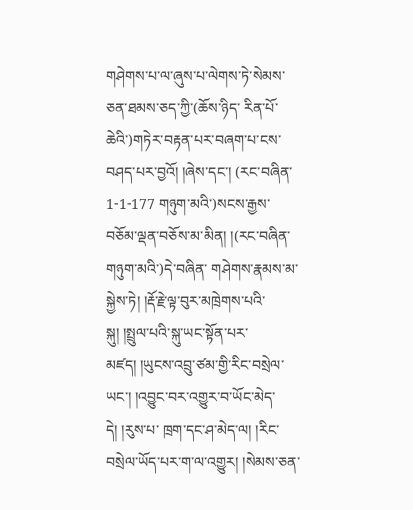གཤེགས་པ་ལ་ཞུས་པ་ལེགས་ཏེ་སེམས་ཅན་ཐམས་ཅད་ཀྱི་(ཆོས་ཉིད་ རིན་པོ་ཆེའི་)གཏེར་བརྟན་པར་བཞག་པ་ངས་བཤད་པར་བྱའོ། །ཞེས་དང་། (རང་བཞིན་ 1-1-177 གཉུག་མའི་)སངས་རྒྱས་བཅོམ་ལྡན་བཅོས་མ་མིན། །(རང་བཞིན་གཉུག་མའི་)དེ་བཞིན་ གཤེགས་རྣམས་མ་སྐྱེས་ཏེ། །རྡོ་རྗེ་ལྟ་བུར་མཁྲེགས་པའི་སྐུ། །སྤྲུལ་པའི་སྐུ་ཡང་སྟོན་པར་ མཛད། །ཡུངས་འབྲུ་ཙམ་གྱི་རིང་བསྲེལ་ཡང་། །འབྱུང་བར་འགྱུར་བ་ཡོང་མེད་དེ། །རུས་པ་ ཁྲག་དང་ཤ་མེད་ལ། །རིང་བསྲེལ་ཡོད་པར་ག་ལ་འགྱུར། །སེམས་ཅན་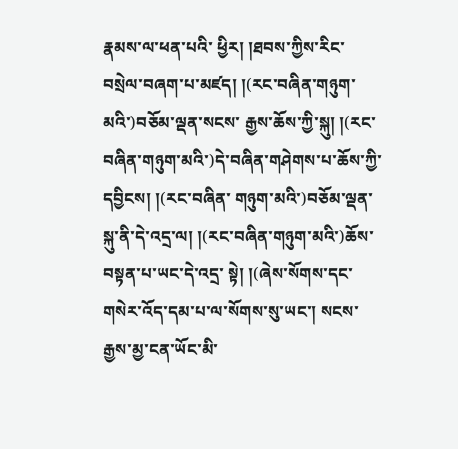རྣམས་ལ་ཕན་པའི་ ཕྱིར། །ཐབས་ཀྱིས་རིང་བསྲེལ་བཞག་པ་མཛད། །(རང་བཞིན་གཉུག་མའི་)བཅོམ་ལྡན་སངས་ རྒྱས་ཆོས་ཀྱི་སྐུ། །(རང་བཞིན་གཉུག་མའི་)དེ་བཞིན་གཤེགས་པ་ཆོས་ཀྱི་དབྱིངས། །(རང་བཞིན་ གཉུག་མའི་)བཅོམ་ལྡན་སྐུ་ནི་དེ་འདྲ་ལ། །(རང་བཞིན་གཉུག་མའི་)ཆོས་བསྟན་པ་ཡང་དེ་འདྲ་ སྟེ། །(ཞེས་སོགས་དང་གསེར་འོད་དམ་པ་ལ་སོགས་སུ་ཡང་། སངས་རྒྱས་མྱ་ངན་ཡོང་མི་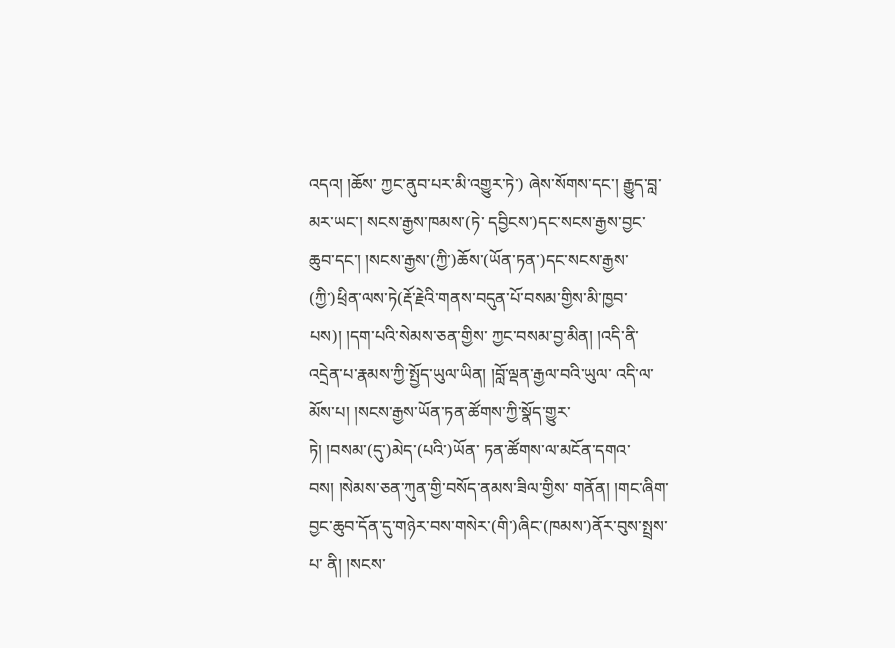འདའ། །ཆོས་ ཀྱང་ནུབ་པར་མི་འགྱུར་ཏེ་) ཞེས་སོགས་དང་། རྒྱུད་བླ་མར་ཡང་། སངས་རྒྱས་ཁམས་(ཏེ་ དབྱིངས་)དང་སངས་རྒྱས་བྱང་ཆུབ་དང་། །སངས་རྒྱས་(ཀྱི་)ཆོས་(ཡོན་ཏན་)དང་སངས་རྒྱས་ (ཀྱི་)ཕྲིན་ལས་ཏེ(རྡོ་རྗེའི་གནས་བདུན་པོ་བསམ་གྱིས་མི་ཁྱབ་པས)། །དག་པའི་སེམས་ཅན་གྱིས་ ཀྱང་བསམ་བྱ་མིན། །འདི་ནི་འདྲེན་པ་རྣམས་ཀྱི་སྤྱོད་ཡུལ་ཡིན། །བློ་ལྡན་རྒྱལ་བའི་ཡུལ་ འདི་ལ་མོས་པ། །སངས་རྒྱས་ཡོན་ཏན་ཚོགས་ཀྱི་སྣོད་གྱུར་ཏེ། །བསམ་(དུ་)མེད་(པའི་)ཡོན་ ཏན་ཚོགས་ལ་མངོན་དགའ་བས། །སེམས་ཅན་ཀུན་གྱི་བསོད་ནམས་ཟིལ་གྱིས་ གནོན། །གང་ཞིག་བྱང་ཆུབ་དོན་དུ་གཉེར་བས་གསེར་(གི་)ཞིང་(ཁམས་)ནོར་བུས་སྤྲས་པ་ ནི། །སངས་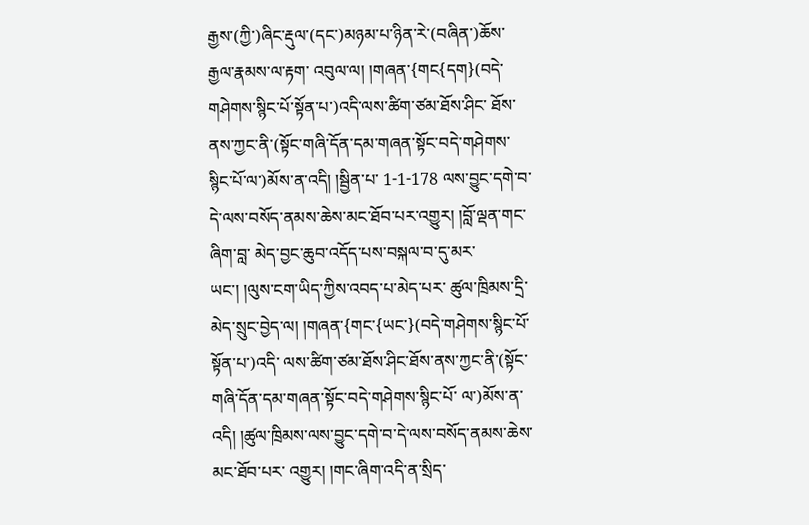རྒྱས་(ཀྱི་)ཞིང་རྡུལ་(དང་)མཉམ་པ་ཉིན་རེ་(བཞིན་)ཆོས་རྒྱལ་རྣམས་ལ་རྟག་ འབུལ་ལ། །གཞན་{གང{དག}(བདེ་གཤེགས་སྙིང་པོ་སྟོན་པ་)འདི་ལས་ཚིག་ཙམ་ཐོས་ཤིང་ ཐོས་ནས་ཀྱང་ནི་(སྟོང་གཞི་དོན་དམ་གཞན་སྟོང་བདེ་གཤེགས་སྙིང་པོ་ལ་)མོས་ན་འདི། །སྦྱིན་པ་ 1-1-178 ལས་བྱུང་དགེ་བ་དེ་ལས་བསོད་ནམས་ཆེས་མང་ཐོབ་པར་འགྱུར། །བློ་ལྡན་གང་ཞིག་བླ་ མེད་བྱང་ཆུབ་འདོད་པས་བསྐལ་བ་དུ་མར་ཡང་། །ལུས་ངག་ཡིད་ཀྱིས་འབད་པ་མེད་པར་ ཚུལ་ཁྲིམས་དྲི་མེད་སྲུང་བྱེད་ལ། །གཞན་{གང་{ཡང་}(བདེ་གཤེགས་སྙིང་པོ་སྟོན་པ་)འདི་ ལས་ཚིག་ཙམ་ཐོས་ཤིང་ཐོས་ནས་ཀྱང་ནི་(སྟོང་གཞི་དོན་དམ་གཞན་སྟོང་བདེ་གཤེགས་སྙིང་པོ་ ལ་)མོས་ན་འདི། །ཚུལ་ཁྲིམས་ལས་བྱུང་དགེ་བ་དེ་ལས་བསོད་ནམས་ཆེས་མང་ཐོབ་པར་ འགྱུར། །གང་ཞིག་འདི་ན་སྲིད་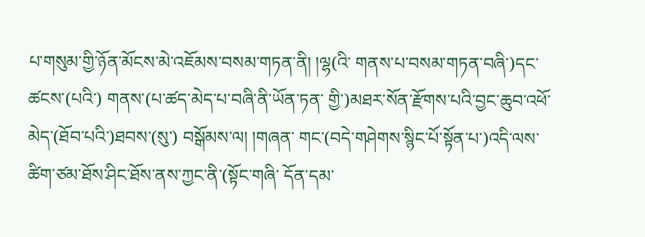པ་གསུམ་གྱི་ཉོན་མོངས་མེ་འཇོམས་བསམ་གཏན་ནི། །ལྷ(འི་ གནས་པ་བསམ་གཏན་བཞི་)དང་ཚངས་(པའི་) གནས་(པ་ཚད་མེད་པ་བཞི་ནི་ཡོན་ཏན་ གྱི་)མཐར་སོན་རྫོགས་པའི་བྱང་ཆུབ་འཕོ་མེད་(ཐོབ་པའི་)ཐབས་(སུ་) བསྒོམས་ལ། །གཞན་ གང་(བདེ་གཤེགས་སྙིང་པོ་སྟོན་པ་)འདི་ལས་ཚིག་ཙམ་ཐོས་ཤིང་ཐོས་ནས་ཀྱང་ནི་(སྟོང་གཞི་ དོན་དམ་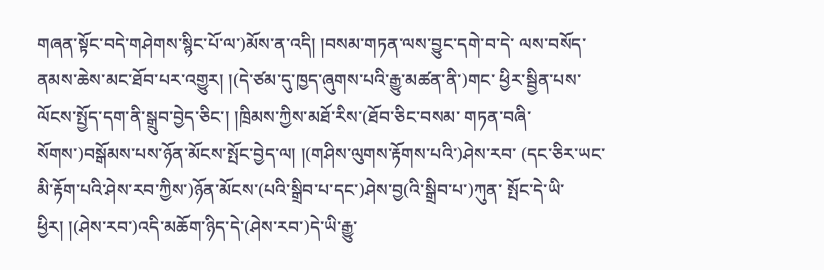གཞན་སྟོང་བདེ་གཤེགས་སྙིང་པོ་ལ་)མོས་ན་འདི། །བསམ་གཏན་ལས་བྱུང་དགེ་བ་དེ་ ལས་བསོད་ནམས་ཆེས་མང་ཐོབ་པར་འགྱུར། །(དེ་ཙམ་དུ་ཁྱད་ཞུགས་པའི་རྒྱུ་མཚན་ནི་)གང་ ཕྱིར་སྦྱིན་པས་ལོངས་སྤྱོད་དག་ནི་སྒྲུབ་བྱེད་ཅིང་། །ཁྲིམས་ཀྱིས་མཐོ་རིས་(ཐོབ་ཅིང་བསམ་ གཏན་བཞི་སོགས་)བསྒོམས་པས་ཉོན་མོངས་སྤོང་བྱེད་ལ། །(གཤིས་ལུགས་རྟོགས་པའི་)ཤེས་རབ་ (དང་ཅིར་ཡང་མི་རྟོག་པའི་ཤེས་རབ་ཀྱིས་)ཉོན་མོངས་(པའི་སྒྲིབ་པ་དང་)ཤེས་བྱ(འི་སྒྲིབ་པ་)ཀུན་ སྤོང་དེ་ཡི་ཕྱིར། །(ཤེས་རབ་)འདི་མཆོག་ཉིད་དེ་(ཤེས་རབ་)དེ་ཡི་རྒྱུ་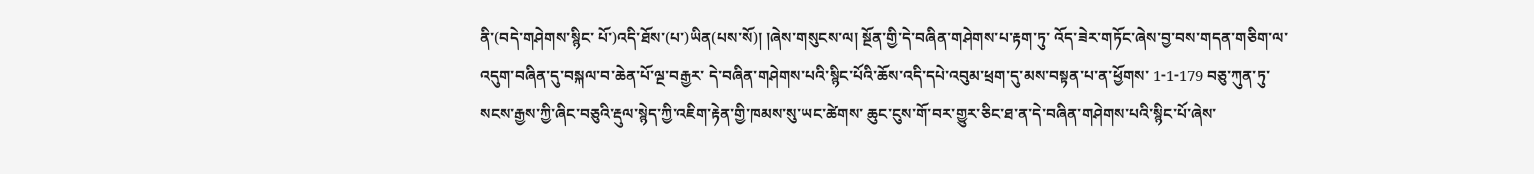ནི་(བདེ་གཤེགས་སྙིང་ པོ་)འདི་ཐོས་(པ་)ཡིན(པས་སོ)། །ཞེས་གསུངས་ལ། སྔོན་གྱི་དེ་བཞིན་གཤེགས་པ་རྟག་ཏུ་ འོད་ཟེར་གཏོང་ཞེས་བྱ་བས་གདན་གཅིག་ལ་འདུག་བཞིན་དུ་བསྐལ་བ་ཆེན་པོ་ལྔ་བརྒྱར་ དེ་བཞིན་གཤེགས་པའི་སྙིང་པོའི་ཆོས་འདི་དཔེ་འབུམ་ཕྲག་དུ་མས་བསྟན་པ་ན་ཕྱོགས་ 1-1-179 བཅུ་ཀུན་ཏུ་སངས་རྒྱས་ཀྱི་ཞིང་བཅུའི་རྡུལ་སྙེད་ཀྱི་འཇིག་རྟེན་གྱི་ཁམས་སུ་ཡང་ཚེགས་ ཆུང་ངུས་གོ་བར་གྱུར་ཅིང་ཐ་ན་དེ་བཞིན་གཤེགས་པའི་སྙིང་པོ་ཞེས་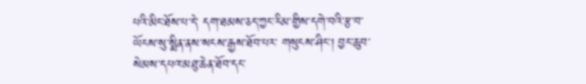པའི་མིང་ཐོས་པ་དེ་ དག་ཐམས་ཅད་ཀྱང་རིམ་གྱིས་དགེ་བའི་རྩ་བ་ཡོངས་སུ་སྨིན་ནས་སངས་རྒྱས་ཐོབ་པར་ གསུངས་ཤིང་། བྱང་ཆུབ་སེམས་དཔའ་མཐུ་ཆེན་ཐོབ་དང་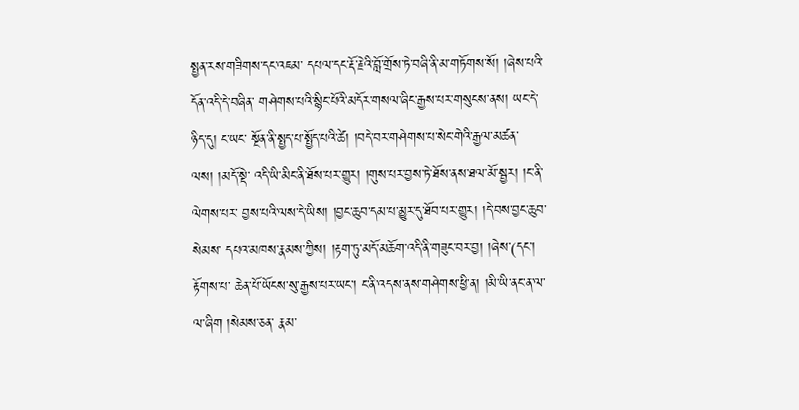སྤྱན་རས་གཟིགས་དང་འཇམ་ དཔལ་དང་རྡོ་རྗེའི་བློ་གྲོས་ཏེ་བཞི་ནི་མ་གཏོགས་སོ། །ཞེས་པའི་དོན་འདི་དེ་བཞིན་ གཤེགས་པའི་སྙིང་པོའི་མདོར་གསལ་ཞིང་རྒྱས་པར་གསུངས་ནས། ཡང་དེ་ཉིད་དུ། ང་ཡང་ སྔོན་ནི་སྤྱད་པ་སྤྱོད་པའི་ཚེ། །བདེ་བར་གཤེགས་པ་སེང་གེའི་རྒྱལ་མཚན་ལས། །མདོ་སྡེ་ འདི་ཡི་མིང་ནི་ཐོས་པར་གྱུར། །གུས་པར་བྱས་ཏེ་ཐོས་ནས་ཐལ་མོ་སྦྱར། །ང་ནི་ལེགས་པར་ བྱས་པའི་ལས་དེ་ཡིས། །བྱང་ཆུབ་དམ་པ་མྱུར་དུ་ཐོབ་པར་གྱུར། །དེ་བས་བྱང་ཆུབ་སེམས་ དཔའ་མཁས་རྣམས་ཀྱིས། །རྟག་ཏུ་མདོ་མཆོག་འདི་ནི་གཟུང་བར་བྱ། །ཞེས་(དང་། རྟོགས་པ་ ཆེན་པོ་ཡོངས་སུ་རྒྱས་པར་ཡང་། ང་ནི་འདས་ནས་གཤེགས་ཕྱི་ན། །མི་ཡི་ནང་ན་ལ་ལ་ཞིག །སེམས་ཅན་ རྣམ་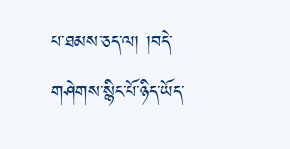པ་ཐམས་ཅད་ལ། །བདེ་གཤེགས་སྙིང་པོ་ཉིད་ཡོད་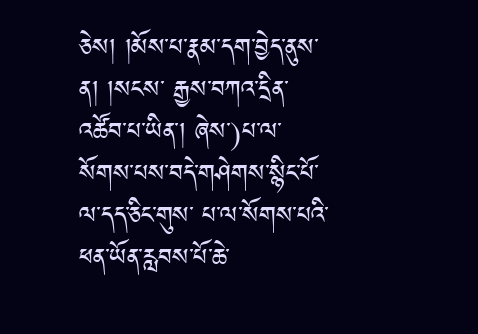ཅེས། །མོས་པ་རྣམ་དག་བྱེད་ནུས་ན། །སངས་ རྒྱས་བཀའ་དྲིན་འཚོབ་པ་ཡིན་། ཞེས་)པ་ལ་སོགས་པས་བདེ་གཤེགས་སྙིང་པོ་ལ་དད་ཅིང་གུས་ པ་ལ་སོགས་པའི་ཕན་ཡོན་རླབས་པོ་ཆེ་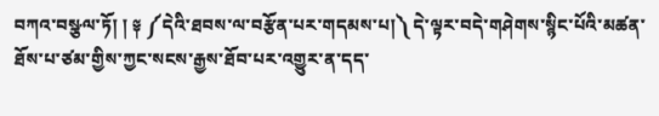བཀའ་བསྩལ་ཏོ། ། ༈ ༼དེའི་ཐབས་ལ་བརྩོན་པར་གདམས་པ།༽ དེ་ལྟར་བདེ་གཤེགས་སྙིང་པོའི་མཚན་ ཐོས་པ་ཙམ་གྱིས་ཀྱང་སངས་རྒྱས་ཐོབ་པར་འགྱུར་ན་དད་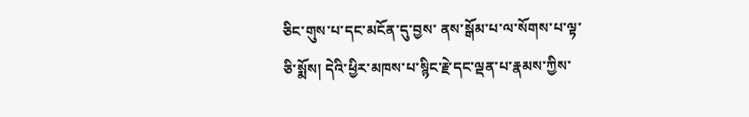ཅིང་གུས་པ་དང་མངོན་དུ་བྱས་ ནས་སྒོམ་པ་ལ་སོགས་པ་ལྟ་ཅི་སྨོས། དེའི་ཕྱིར་མཁས་པ་སྙིང་རྗེ་དང་ལྡན་པ་རྣམས་ཀྱིས་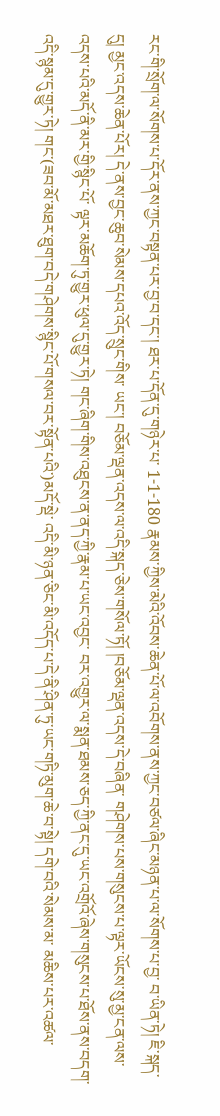རང་གི་སྲོག་ལ་སོགས་པ་དོར་ནས་ཀྱང་བསྟན་པར་བྱ་བ་དང་། ཐར་པ་དོན་དུ་གཉེར་པ་ 1-1-180 རྣམས་ཀྱིས་མེའི་འོབས་ཆེན་པོ་ལ་འབོགས་ནས་ཀྱང་བཙལ་ཞིང་མཉན་པ་ལ་སོགས་པ་བྱ་ བ་ཡིན་ཏེ། ཇི་སྐད་དུ། མྱང་འདས་ཆེན་པོར། དེ་ནས་བྱང་ཆུབ་སེམས་དཔའ་འོད་སྲུང་གིས་ ཡང་། བཅོམ་ལྡན་འདས་ལ་འདི་སྐད་ཅེས་གསོལ་ཏོ། །བཅོམ་ལྡན་འདས་དེ་བཞིན་ གཤེགས་པས་གསུངས་པ་ལྟར་ཡོངས་སུ་མྱ་ངན་ལས་འདས་པའི་མདོ་ནི་མར་གྱི་སྙིང་པོ་ ལྟར་མཆོག་ཏུ་གྱུར་ཕུལ་དུ་གྱུར་ཏེ། གང་ཞིག་གིས་འཐུངས་ན་ནད་ཀྱི་རྣམ་པ་ཡང་འབྱང་ བར་འགྱུར་ལ་སྨན་ཐམས་ཅད་ཀྱི་ནང་དུ་ཡང་འགྲོའོ་ཞེས་གསུངས་པ་ཐོས་ནས་བདག་ འདི་སྙམ་དུ་གྱུར་ཏེ། གང་(ཟབ་མོ་མཐར་ཐུག་བདེ་གཤེགས་སྙིང་པོ་གསལ་བར་སྟོན་པའི་)མདོ་སྡེ་ འདི་མི་ཉན་ཅིང་མི་འདོད་པ་དེ་ནི་ཤིན་ཏུ་ཡང་གཏི་མུག་ཆེ་བ་སྟེ། དགེ་བའི་སེམས་མ་ མཆིས་པར་འཚལ་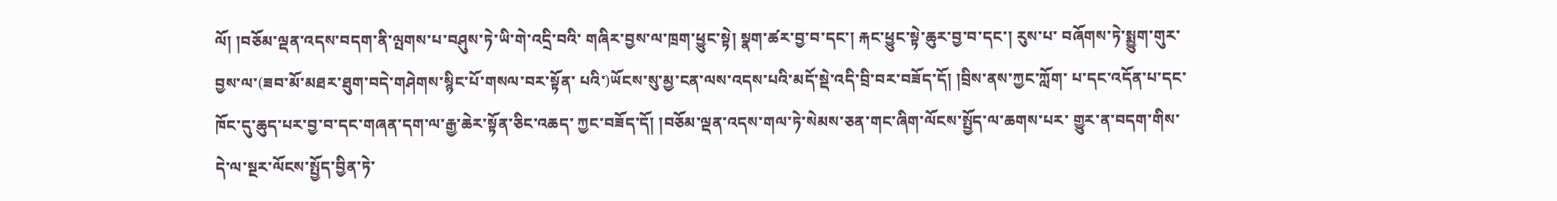ལོ། །བཅོམ་ལྡན་འདས་བདག་ནི་ལྤགས་པ་བཤུས་ཏེ་ཡི་གེ་འདྲི་བའི་ གཞིར་བྱས་ལ་ཁྲག་ཕྱུང་སྟེ། སྣག་ཚར་བྱ་བ་དང་། རྐང་ཕྱུང་སྟེ་ཆུར་བྱ་བ་དང་། རུས་པ་ བཞོགས་ཏེ་སྨྱུག་གུར་བྱས་ལ་(ཟབ་མོ་མཐར་ཐུག་བདེ་གཤེགས་སྙིང་པོ་གསལ་བར་སྟོན་ པའི་)ཡོངས་སུ་མྱ་ངན་ལས་འདས་པའི་མདོ་སྡེ་འདི་བྲི་བར་བཟོད་དོ། །བྲིས་ནས་ཀྱང་ཀློག་ པ་དང་འདོན་པ་དང་ཁོང་དུ་ཆུད་པར་བྱ་བ་དང་གཞན་དག་ལ་རྒྱ་ཆེར་སྟོན་ཅིང་འཆད་ ཀྱང་བཟོད་དོ། །བཅོམ་ལྡན་འདས་གལ་ཏེ་སེམས་ཅན་གང་ཞིག་ལོངས་སྤྱོད་ལ་ཆགས་པར་ གྱུར་ན་བདག་གིས་དེ་ལ་སྔར་ལོངས་སྤྱོད་བྱིན་ཏེ་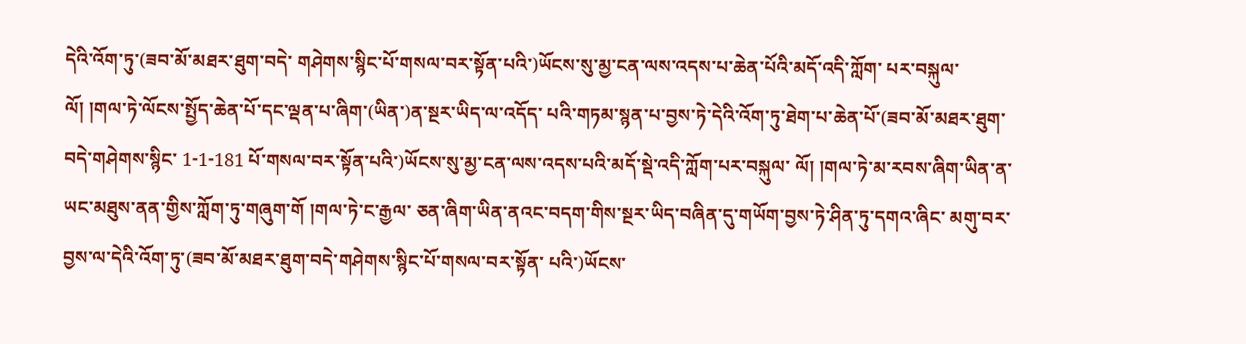དེའི་འོག་ཏུ་(ཟབ་མོ་མཐར་ཐུག་བདེ་ གཤེགས་སྙིང་པོ་གསལ་བར་སྟོན་པའི་)ཡོངས་སུ་མྱ་ངན་ལས་འདས་པ་ཆེན་པོའི་མདོ་འདི་ཀློག་ པར་བསྐུལ་ལོ། །གལ་ཏེ་ལོངས་སྤྱོད་ཆེན་པོ་དང་ལྡན་པ་ཞིག་(ཡིན་)ན་སྔར་ཡིད་ལ་འདོད་ པའི་གཏམ་སྙན་པ་བྱས་ཏེ་དེའི་འོག་ཏུ་ཐེག་པ་ཆེན་པོ་(ཟབ་མོ་མཐར་ཐུག་བདེ་གཤེགས་སྙིང་ 1-1-181 པོ་གསལ་བར་སྟོན་པའི་)ཡོངས་སུ་མྱ་ངན་ལས་འདས་པའི་མདོ་སྡེ་འདི་ཀློག་པར་བསྐུལ་ ལོ། །གལ་ཏེ་མ་རབས་ཞིག་ཡིན་ན་ཡང་མཐུས་ནན་གྱིས་ཀློག་ཏུ་གཞུག་གོ །གལ་ཏེ་ང་རྒྱལ་ ཅན་ཞིག་ཡིན་ནའང་བདག་གིས་སྔར་ཡིད་བཞིན་དུ་གཡོག་བྱས་ཏེ་ཤིན་ཏུ་དགའ་ཞིང་ མགུ་བར་བྱས་ལ་དེའི་འོག་ཏུ་(ཟབ་མོ་མཐར་ཐུག་བདེ་གཤེགས་སྙིང་པོ་གསལ་བར་སྟོན་ པའི་)ཡོངས་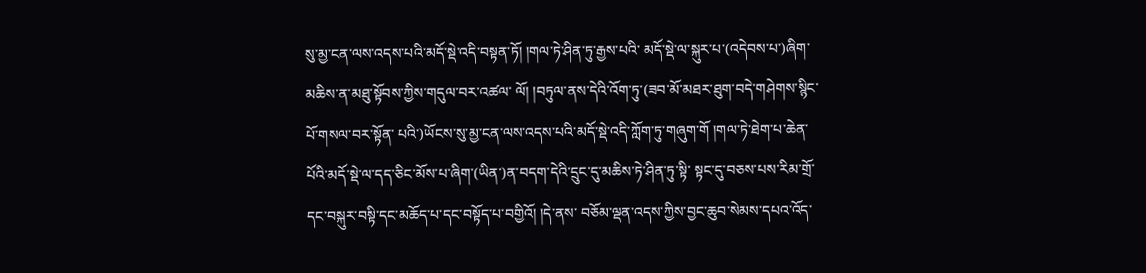སུ་མྱ་ངན་ལས་འདས་པའི་མདོ་སྡེ་འདི་བསྟན་ཏོ། །གལ་ཏེ་ཤིན་ཏུ་རྒྱས་པའི་ མདོ་སྡེ་ལ་སྐུར་པ་(འདེབས་པ་)ཞིག་མཆིས་ན་མཐུ་སྟོབས་ཀྱིས་གདུལ་བར་འཚལ་ ལོ། །བཏུལ་ནས་དེའི་འོག་ཏུ་(ཟབ་མོ་མཐར་ཐུག་བདེ་གཤེགས་སྙིང་པོ་གསལ་བར་སྟོན་ པའི་)ཡོངས་སུ་མྱ་ངན་ལས་འདས་པའི་མདོ་སྡེ་འདི་ཀློག་ཏུ་གཞུག་གོ །གལ་ཏེ་ཐེག་པ་ཆེན་ པོའི་མདོ་སྡེ་ལ་དད་ཅིང་མོས་པ་ཞིག་(ཡིན་)ན་བདག་དེའི་དྲུང་དུ་མཆིས་ཏེ་ཤིན་ཏུ་སྟི་ སྟང་དུ་བཅས་པས་རིམ་གྲོ་དང་བསྐུར་བསྟི་དང་མཆོད་པ་དང་བསྟོད་པ་བགྱིའོ། །དེ་ནས་ བཅོམ་ལྡན་འདས་ཀྱིས་བྱང་ཆུབ་སེམས་དཔའ་འོད་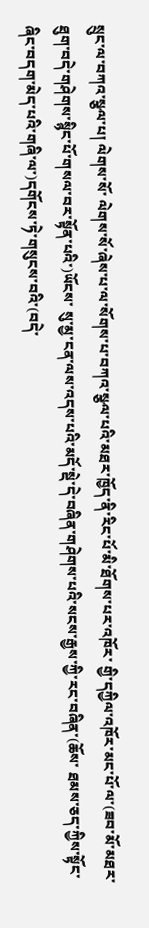སྲུང་ལ་བཀའ་སྩལ་པ། ལེགས་སོ་ ལེགས་སོ་ཞེས་པ་ལ་སོགས་པ་བཀའ་སྩལ་པའི་མཐར་ཁྱོད་ནི་རིང་པོ་མི་ཐོགས་པར་འཁོར་ གྱི་དཀྱིལ་འཁོར་མང་པོ་ལ་(ཟབ་མོ་མཐར་ཐུག་བདེ་གཤེགས་སྙིང་པོ་གསལ་བར་སྟོན་པའི་)ཡོངས་ སུ་མྱ་ངན་ལས་འདས་པའི་མདོ་སྡེ་དེ་བཞིན་གཤེགས་པའི་སངས་རྒྱས་ཀྱི་རང་བཞིན་(ཆོས་ ཐམས་ཅད་ཀྱིས་སྟོང་ཞིང་བདག་མེད་པའི་གཞི་ལ་)དགོངས་ཏེ་གསུངས་བའི་(བདེ་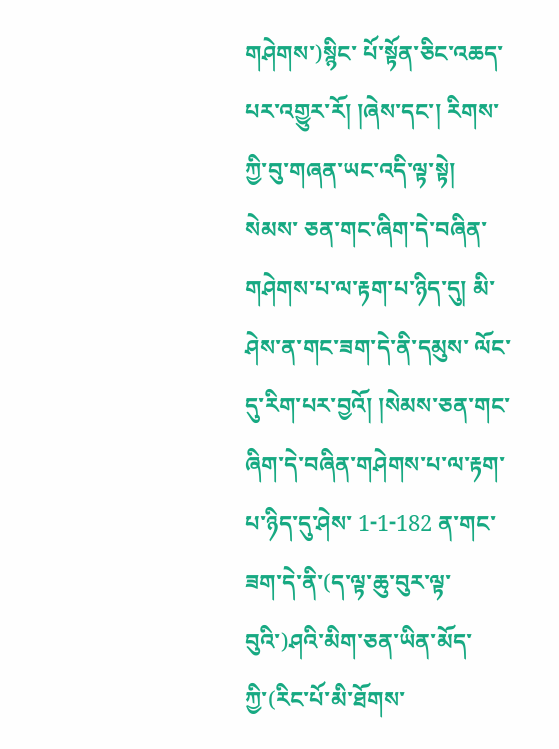གཤེགས་)སྙིང་ པོ་སྟོན་ཅིང་འཆད་པར་འགྱུར་རོ། །ཞེས་དང་། རིགས་ཀྱི་བུ་གཞན་ཡང་འདི་ལྟ་སྟེ། སེམས་ ཅན་གང་ཞིག་དེ་བཞིན་གཤེགས་པ་ལ་རྟག་པ་ཉིད་དུ། མི་ཤེས་ན་གང་ཟག་དེ་ནི་དམུས་ ལོང་དུ་རིག་པར་བྱའོ། །སེམས་ཅན་གང་ཞིག་དེ་བཞིན་གཤེགས་པ་ལ་རྟག་པ་ཉིད་དུ་ཤེས་ 1-1-182 ན་གང་ཟག་དེ་ནི་(ད་ལྟ་ཆུ་བུར་ལྟ་བུའི་)ཤའི་མིག་ཅན་ཡིན་མོད་ཀྱི་(རིང་པོ་མི་ཐོགས་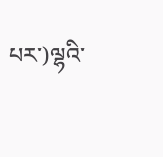པར་)ལྷའི་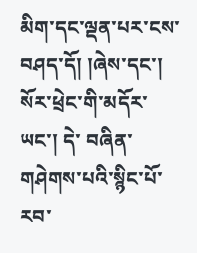མིག་དང་ལྡན་པར་ངས་བཤད་དོ། །ཞེས་དང་། སོར་ཕྲེང་གི་མདོར་ཡང་། དེ་ བཞིན་གཤེགས་པའི་སྙིང་པོ་རབ་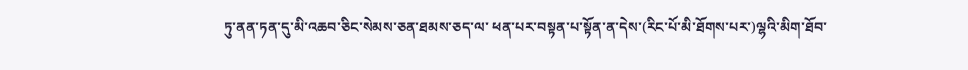ཏུ་ནན་ཏན་དུ་མི་འཆབ་ཅིང་སེམས་ཅན་ཐམས་ཅད་ལ་ ཕན་པར་བསྟན་པ་སྟོན་ན་དེས་(རིང་པོ་མི་ཐོགས་པར་)ལྷའི་མིག་ཐོབ་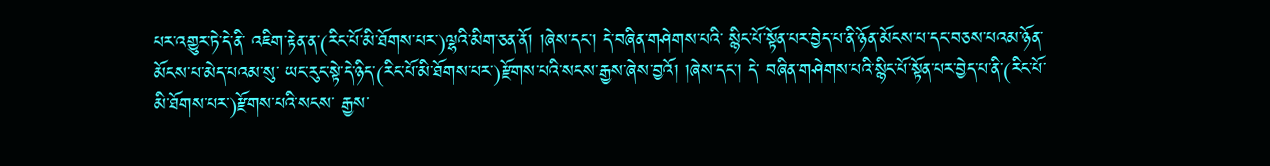པར་འགྱུར་ཏེ་དེ་ནི་ འཇིག་རྟེན་ན་(རིང་པོ་མི་ཐོགས་པར་)ལྷའི་མིག་ཅན་ནོ། །ཞེས་དང་། དེ་བཞིན་གཤེགས་པའི་ སྙིང་པོ་སྟོན་པར་བྱེད་པ་ནི་ཉོན་མོངས་པ་དང་བཅས་པའམ་ཉོན་མོངས་པ་མེད་པའམ་སུ་ ཡང་རུང་སྟེ་དེ་ཉིད་(རིང་པོ་མི་ཐོགས་པར་)རྫོགས་པའི་སངས་རྒྱས་ཞེས་བྱའོ། །ཞེས་དང་། དེ་ བཞིན་གཤེགས་པའི་སྙིང་པོ་སྟོན་པར་བྱེད་པ་ནི་(རིང་པོ་མི་ཐོགས་པར་)རྫོགས་པའི་སངས་ རྒྱས་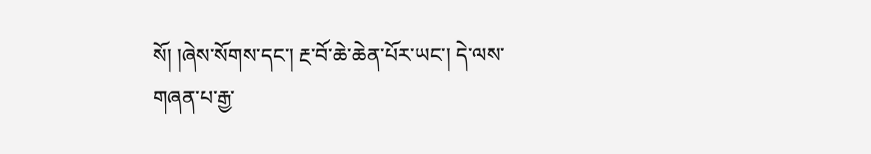སོ། །ཞེས་སོགས་དང་། རྔ་བོ་ཆེ་ཆེན་པོར་ཡང་། དེ་ལས་གཞན་པ་རྒྱ་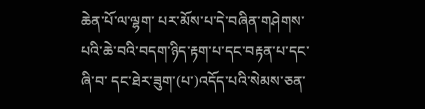ཆེན་པོ་ལ་ལྷག་ པར་མོས་པ་དེ་བཞིན་གཤེགས་པའི་ཆེ་བའི་བདག་ཉིད་རྟག་པ་དང་བརྟན་པ་དང་ཞི་བ་ དང་ཐེར་ཟུག་(པ་)འདོད་པའི་སེམས་ཅན་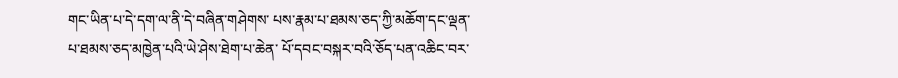གང་ཡིན་པ་དེ་དག་ལ་ནི་དེ་བཞིན་གཤེགས་ པས་རྣམ་པ་ཐམས་ཅད་ཀྱི་མཆོག་དང་ལྡན་པ་ཐམས་ཅད་མཁྱེན་པའི་ཡེ་ཤེས་ཐེག་པ་ཆེན་ པོ་དབང་བསྐར་བའི་ཅོད་པན་འཆིང་བར་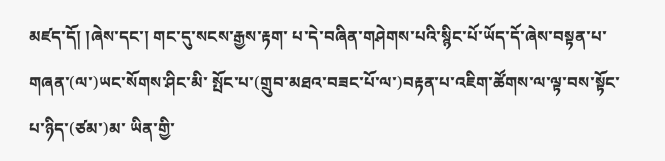མཛད་དོ། །ཞེས་དང་། གང་དུ་སངས་རྒྱས་རྟག་ པ་དེ་བཞིན་གཤེགས་པའི་སྙིང་པོ་ཡོད་དོ་ཞེས་བསྟན་པ་གཞན་(ལ་)ཡང་སོགས་ཤིང་མི་ སྤོང་པ་(གྲུབ་མཐའ་བཟང་པོ་ལ་)བརྟན་པ་འཇིག་ཚོགས་ལ་ལྟ་བས་སྟོང་པ་ཉིད་(ཙམ་)མ་ ཡིན་གྱི་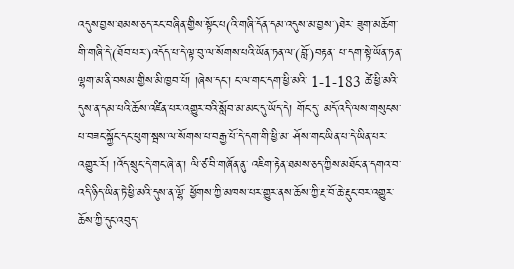འདུས་བྱས་ཐམས་ཅད་རང་བཞིན་གྱིས་སྟོང་པ(འི་གཞི་དོན་དམ་འདུས་མ་བྱས་)ཐེར་ ཟུག་མཆོག་གི་གཞི་དེ་(ཐོབ་པར་)འདོད་པ་དེ་ལྟ་བུ་ལ་སོགས་པའི་ཡོན་ཏན་ལ་(བློ་)བརྟན་ པ་དག་སྟེ་ཡོན་ཏན་ལྷག་མ་ནི་བསམ་གྱིས་མི་ཁྱབ་པོ། །ཞེས་དང་། ང་ལ་གང་དག་ཕྱི་མའི་ 1-1-183 ཚེ་ཕྱི་མའི་དུས་ན་དམ་པའི་ཆོས་འཛིན་པར་འགྱུར་བའི་སློབ་མ་མང་དུ་ཡོད་དེ། གོང་དུ་ མདོ་འདི་ལས་གསུངས་པ་བཟང་སྐྱོང་དང་ཕུག་སྦས་ལ་སོགས་པ་བརྒྱ་པོ་དེ་དག་གི་ཕྱི་མ་ ཤོས་གང་ཡིན་པ་དེ་ཡིན་པར་འགྱུར་རོ། །འོད་སྲུང་དེ་གང་ཞེ་ན་། ལི་ཙ་བི་གཞོན་ནུ་ འཇིག་རྟེན་ཐམས་ཅད་ཀྱིས་མཐོང་ན་དགའ་བ་འདི་ཉིད་ཡིན་ཏེ་ཕྱི་མའི་དུས་ན་ལྷོ་ ཕྱོགས་ཀྱི་མཁས་པར་གྱུར་ནས་ཆོས་ཀྱི་རྔ་བོ་ཆེ་རྡུང་བར་འགྱུར་ཆོས་ཀྱི་དུང་འབུད་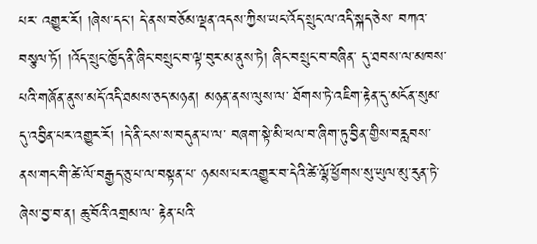པར་ འགྱུར་རོ། །ཞེས་དང་། དེ་ནས་བཅོམ་ལྡན་འདས་ཀྱིས་ཡང་འོད་སྲུང་ལ་འདི་སྐད་ཅེས་ བཀའ་བསྩལ་ཏོ། །འོད་སྲུང་ཁྱོད་ནི་ཞིང་བསྲུང་བ་ལྟ་བུར་མ་ནུས་ཏེ། ཞིང་བསྲུང་བ་བཞིན་ དུ་ཐབས་ལ་མཁས་པའི་གཞོན་ནུས་མདོ་འདི་ཐམས་ཅད་མཉན། མཉན་ནས་ལུས་ལ་ ཐོགས་ཏེ་འཇིག་རྟེན་དུ་མངོན་སུམ་དུ་འབྱིན་པར་འགྱུར་རོ། །དེ་ནི་ངས་ས་བདུན་པ་ལ་ བཞག་སྟེ་མི་ཕལ་བ་ཞིག་ཏུ་བྱིན་གྱིས་བརླབས་ནས་གང་གི་ཚེ་ལོ་བརྒྱད་ཅུ་པ་ལ་བསྟན་པ་ ཉམས་པར་འགྱུར་བ་དེའི་ཚེ་ལྷོ་ཕྱོགས་སུ་ཡུལ་མུ་རུན་ཏེ་ཞེས་བྱ་བ་ན། ཆུ་བོའི་འགྲམ་ལ་ རྟེན་པའི་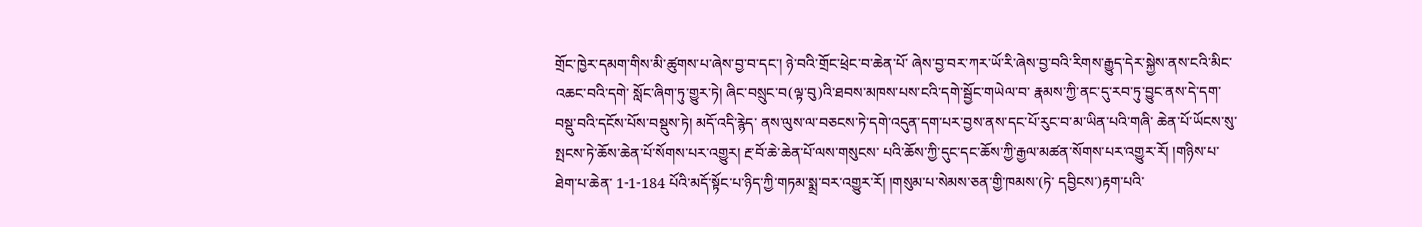གྲོང་ཁྱེར་དམག་གིས་མི་ཚུགས་པ་ཞེས་བྱ་བ་དང་། ཉེ་བའི་གྲོང་ཕྲེང་བ་ཆེན་པོ་ ཞེས་བྱ་བར་ཀར་ཡོ་རི་ཞེས་བྱ་བའི་རིགས་རྒྱུད་དེར་སྐྱེས་ནས་ངའི་མིང་འཆང་བའི་དགེ་ སློང་ཞིག་ཏུ་གྱུར་ཏེ། ཞིང་བསྲུང་བ(ལྟ་བུ)འི་ཐབས་མཁས་པས་ངའི་དགེ་སྦྱོང་གཡེལ་བ་ རྣམས་ཀྱི་ནང་དུ་རབ་ཏུ་བྱུང་ནས་དེ་དག་བསྡུ་བའི་དངོས་པོས་བསྡུས་ཏེ། མདོ་འདི་རྙེད་ ནས་ལུས་ལ་བཅངས་ཏེ་དགེ་འདུན་དག་པར་བྱས་ནས་དང་པོ་རུང་བ་མ་ཡིན་པའི་གཞི་ ཆེན་པོ་ཡོངས་སུ་སྤངས་ཏེ་ཆོས་ཆེན་པོ་སོགས་པར་འགྱུར། རྔ་བོ་ཆེ་ཆེན་པོ་ལས་གསུངས་ པའི་ཆོས་ཀྱི་དུང་དང་ཆོས་ཀྱི་རྒྱལ་མཚན་སོགས་པར་འགྱུར་རོ། །གཉིས་པ་ཐེག་པ་ཆེན་ 1-1-184 པོའི་མདོ་སྟོང་པ་ཉིད་ཀྱི་གཏམ་སྨྲ་བར་འགྱུར་རོ། །གསུམ་པ་སེམས་ཅན་གྱི་ཁམས་(ཏེ་ དབྱིངས་)རྟག་པའི་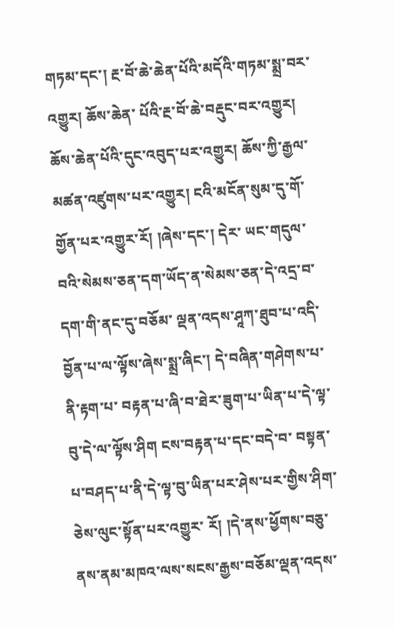གཏམ་དང་། རྔ་བོ་ཆེ་ཆེན་པོའི་མདོའི་གཏམ་སྨྲ་བར་འགྱུར། ཆོས་ཆེན་ པོའི་རྔ་བོ་ཆེ་བརྡུང་བར་འགྱུར། ཆོས་ཆེན་པོའི་དུང་འབུད་པར་འགྱུར། ཆོས་ཀྱི་རྒྱལ་ མཚན་འཛུགས་པར་འགྱུར། ངའི་མངོན་སུམ་དུ་གོ་གྱོན་པར་འགྱུར་རོ། །ཞེས་དང་། དེར་ ཡང་གདུལ་བའི་སེམས་ཅན་དག་ཡོད་ན་སེམས་ཅན་དེ་འདྲ་བ་དག་གི་ནང་དུ་བཅོམ་ ལྡན་འདས་ཤཱཀ་ཐུབ་པ་འདི་བྱོན་པ་ལ་ལྟོས་ཞེས་སྨྲ་ཞིང་། དེ་བཞིན་གཤེགས་པ་ནི་རྟག་པ་ བརྟན་པ་ཞི་བ་ཐེར་ཟུག་པ་ཡིན་པ་དེ་ལྟ་བུ་དེ་ལ་ལྟོས་ཤིག ངས་བརྟན་པ་དང་བདེ་བ་ བསྟན་པ་བཤད་པ་ནི་དེ་ལྟ་བུ་ཡིན་པར་ཤེས་པར་གྱིས་ཤིག་ཅེས་ལུང་སྟོན་པར་འགྱུར་ རོ། །དེ་ནས་ཕྱོགས་བཅུ་ནས་ནམ་མཁའ་ལས་སངས་རྒྱས་བཅོམ་ལྡན་འདས་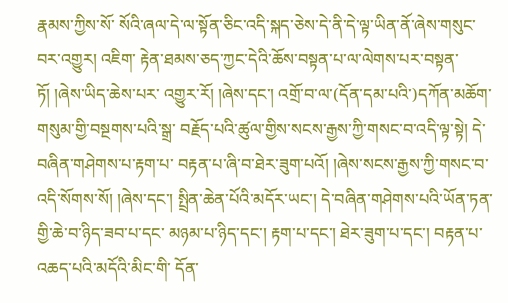རྣམས་ཀྱིས་སོ་ སོའི་ཞལ་དེ་ལ་སྟོན་ཅིང་འདི་སྐད་ཅེས་དེ་ནི་དེ་ལྟ་ཡིན་ནོ་ཞེས་གསུང་བར་འགྱུར། འཇིག་ རྟེན་ཐམས་ཅད་ཀྱང་དེའི་ཆོས་བསྟན་པ་ལ་ལེགས་པར་བསྟན་ཏོ། །ཞེས་ཡིད་ཆེས་པར་ འགྱུར་རོ། །ཞེས་དང་། འགྲོ་བ་ལ་(དོན་དམ་པའི་)དཀོན་མཆོག་གསུམ་གྱི་བསྔགས་པའི་སྒྲ་ བརྗོད་པའི་ཚུལ་གྱིས་སངས་རྒྱས་ཀྱི་གསང་བ་འདི་ལྟ་སྟེ། དེ་བཞིན་གཤེགས་པ་རྟག་པ་ བརྟན་པ་ཞི་བ་ཐེར་ཟུག་པའོ། །ཞེས་སངས་རྒྱས་ཀྱི་གསང་བ་འདི་སོགས་སོ། །ཞེས་དང་། སྤྲིན་ཆེན་པོའི་མདོར་ཡང་། དེ་བཞིན་གཤེགས་པའི་ཡོན་ཏན་གྱི་ཆེ་བ་ཉིད་ཟབ་པ་དང་ མཉམ་པ་ཉིད་དང་། རྟག་པ་དང་། ཐེར་ཟུག་པ་དང་། བརྟན་པ་འཆད་པའི་མདོའི་མིང་གི་ དོན་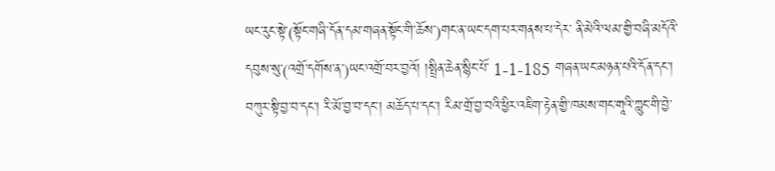ཡང་རུང་སྟེ་(སྟོང་གཞི་དོན་དམ་གཞན་སྟོང་གི་ཆོས་)གང་ན་ཡང་དག་པར་གནས་པ་དེར་ ནི་མེའི་ལམ་གྱི་བཞི་མདོའི་དབུས་སུ་(འགྲོ་དགོས་ན་)ཡང་འགྲོ་བར་བྱའོ། །སྤྲིན་ཆེན་སྙིང་པོ་ 1-1-185 གཞན་ཡང་མཉན་པའི་དོན་དང་། བཀུར་སྟི་བྱ་བ་དང་། རི་མོ་བྱ་བ་དང་། མཆོད་པ་དང་། རིམ་གྲོ་བྱ་བའི་ཕྱིར་འཇིག་རྟེན་གྱི་ཁམས་གང་གཱའི་ཀླུང་གི་བྱེ་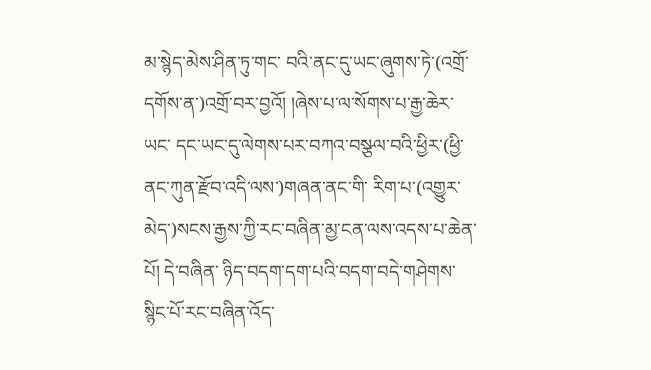མ་སྙེད་མེས་ཤིན་ཏུ་གང་ བའི་ནང་དུ་ཡང་ཞུགས་ཏེ་(འགྲོ་དགོས་ན་)འགྲོ་བར་བྱའོ། །ཞེས་པ་ལ་སོགས་པ་རྒྱ་ཆེར་ཡང་ དང་ཡང་དུ་ལེགས་པར་བཀའ་བསྩལ་བའི་ཕྱིར་(ཕྱི་ནང་ཀུན་རྫོབ་འདི་ལས་)གཞན་ནང་གི་ རིག་པ་(འགྱུར་མེད་)སངས་རྒྱས་ཀྱི་རང་བཞིན་མྱ་ངན་ལས་འདས་པ་ཆེན་པོ། དེ་བཞིན་ ཉིད་བདག་དག་པའི་བདག་བདེ་གཤེགས་སྙིང་པོ་རང་བཞིན་འོད་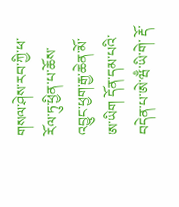གསལ་ཤེས་རབ་ཀྱི་ཕ་ རོལ་ཏུ་ཕྱིན་པ་ཆོས་འབྱུང་ཕྱག་རྒྱ་ཆེན་མོ་ཨ་ཡིག དོན་དམ་པའི་བདེན་པ་ཨེ་ཝྃ་ཡི་གེ་ རྡོ་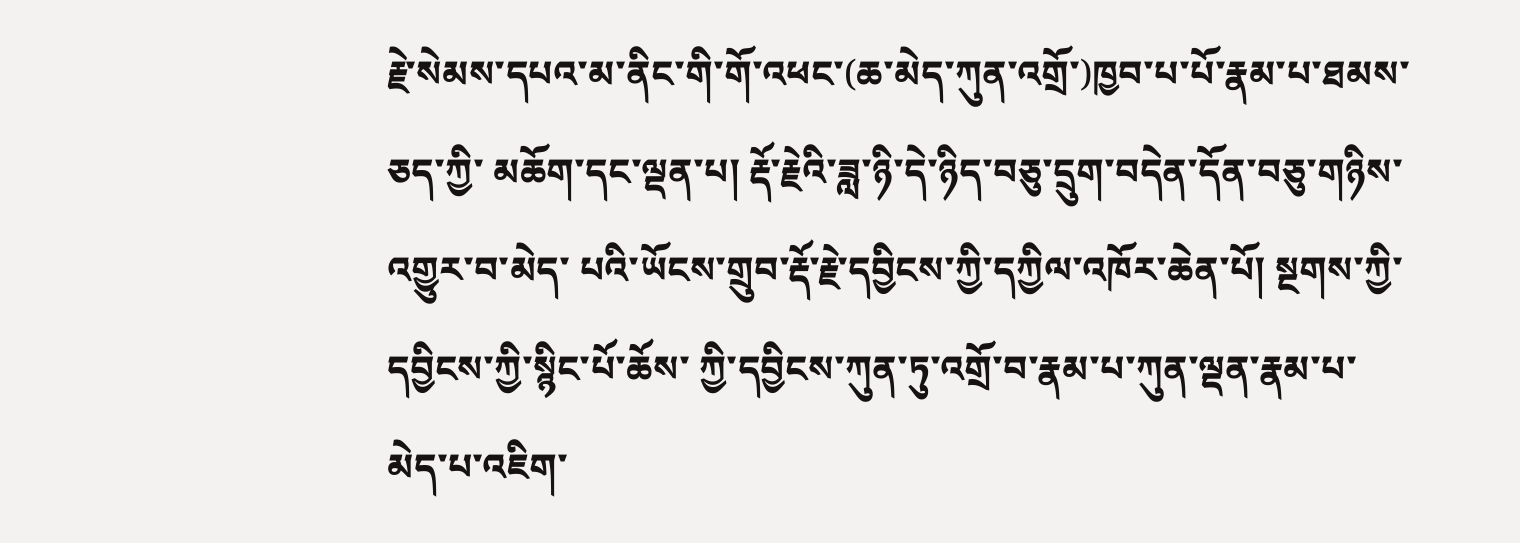རྗེ་སེམས་དཔའ་མ་ནིང་གི་གོ་འཕང་(ཆ་མེད་ཀུན་འགྲོ་)ཁྱབ་པ་པོ་རྣམ་པ་ཐམས་ཅད་ཀྱི་ མཆོག་དང་ལྡན་པ། རྡོ་རྗེའི་ཟླ་ཉི་དེ་ཉིད་བཅུ་དྲུག་བདེན་དོན་བཅུ་གཉིས་འགྱུར་བ་མེད་ པའི་ཡོངས་གྲུབ་རྡོ་རྗེ་དབྱིངས་ཀྱི་དཀྱིལ་འཁོར་ཆེན་པོ། སྔགས་ཀྱི་དབྱིངས་ཀྱི་སྙིང་པོ་ཆོས་ ཀྱི་དབྱིངས་ཀུན་ཏུ་འགྲོ་བ་རྣམ་པ་ཀུན་ལྡན་རྣམ་པ་མེད་པ་འཇིག་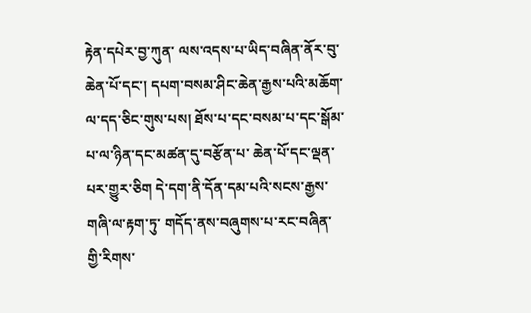རྟེན་དཔེར་བྱ་ཀུན་ ལས་འདས་པ་ཡིད་བཞིན་ནོར་བུ་ཆེན་པོ་དང་། དཔག་བསམ་ཤིང་ཆེན་རྒྱས་པའི་མཆོག་ ལ་དད་ཅིང་གུས་པས། ཐོས་པ་དང་བསམ་པ་དང་སྒོམ་པ་ལ་ཉིན་དང་མཚན་དུ་བརྩོན་པ་ ཆེན་པོ་དང་ལྡན་པར་གྱུར་ཅིག དེ་དག་ནི་དོན་དམ་པའི་སངས་རྒྱས་གཞི་ལ་རྟག་ཏུ་ གདོད་ནས་བཞུགས་པ་རང་བཞིན་གྱི་རིགས་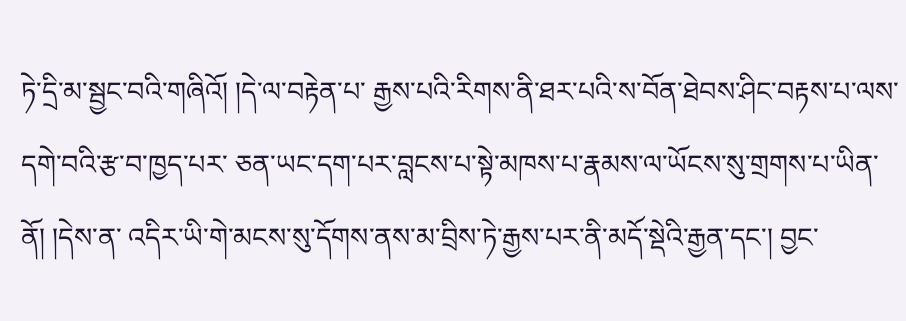ཏེ་དྲི་མ་སྦྱང་བའི་གཞིའོ། །དེ་ལ་བརྟེན་པ་ རྒྱས་པའི་རིགས་ནི་ཐར་པའི་ས་བོན་ཐེབས་ཤིང་བརྟས་པ་ལས་དགེ་བའི་རྩ་བ་ཁྱད་པར་ ཅན་ཡང་དག་པར་བླངས་པ་སྟེ་མཁས་པ་རྣམས་ལ་ཡོངས་སུ་གྲགས་པ་ཡིན་ནོ། །དེས་ན་ འདིར་ཡི་གེ་མངས་སུ་དོགས་ནས་མ་བྲིས་ཏེ་རྒྱས་པར་ནི་མདོ་སྡེའི་རྒྱན་དང་། བྱང་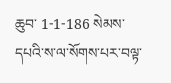ཆུབ་ 1-1-186 སེམས་དཔའི་ས་ལ་སོགས་པར་བལྟ་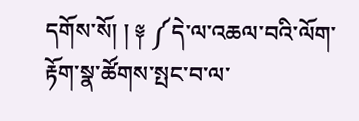དགོས་སོ། ། ༈ ༼དེ་ལ་འཆལ་བའི་ལོག་རྟོག་སྣ་ཚོགས་སྤང་བ་ལ་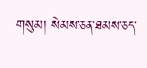གསུམ། སེམས་ཅན་ཐམས་ཅད་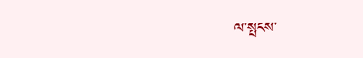ལ་སྤངས་